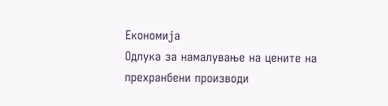Економија
Одлука за намалување на цените на прехранбени производи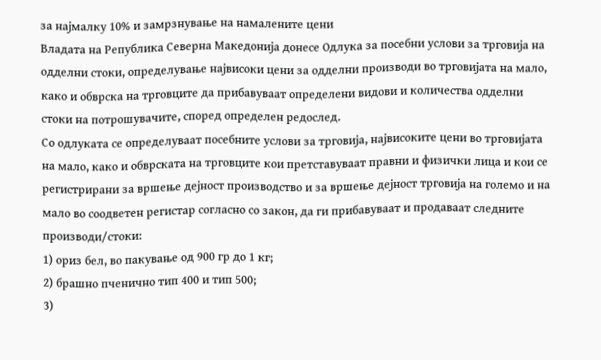за најмалку 10% и замрзнување на намалените цени
Владата на Република Северна Македонија донесе Одлука за посебни услови за трговија на одделни стоки, определување највисоки цени за одделни производи во трговијата на мало, како и обврска на трговците да прибавуваат определени видови и количества одделни стоки на потрошувачите, според определен редослед.
Со одлуката се определуваат посебните услови за трговија, највисоките цени во трговијата на мало, како и обврската на трговците кои претставуваат правни и физички лица и кои се регистрирани за вршење дејност производство и за вршење дејност трговија на големо и на мало во соодветен регистар согласно со закон, да ги прибавуваат и продаваат следните производи/стоки:
1) ориз бел, во пакување од 900 гр до 1 кг;
2) брашно пченично тип 400 и тип 500;
3)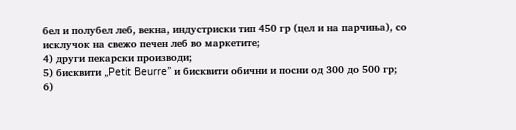бел и полубел леб, векна, индустриски тип 450 гр (цел и на парчиња), со исклучок на свежо печен леб во маркетите;
4) други пекарски производи;
5) бисквити „Petit Beurre” и бисквити обични и посни од 300 до 500 гр;
6)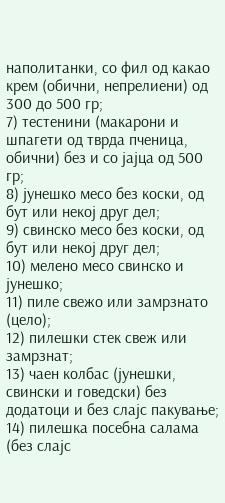наполитанки, со фил од какао крем (обични, непрелиени) од 300 до 500 гр;
7) тестенини (макарони и шпагети од тврда пченица, обични) без и со јајца од 500 гр;
8) јунешко месо без коски, од бут или некој друг дел;
9) свинско месо без коски, од бут или некој друг дел;
10) мелено месо свинско и јунешко;
11) пиле свежо или замрзнато (цело);
12) пилешки стек свеж или замрзнат;
13) чаен колбас (јунешки, свински и говедски) без додатоци и без слајс пакување;
14) пилешка посебна салама (без слајс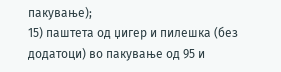пакување);
15) паштета од џигер и пилешка (без додатоци) во пакување од 95 и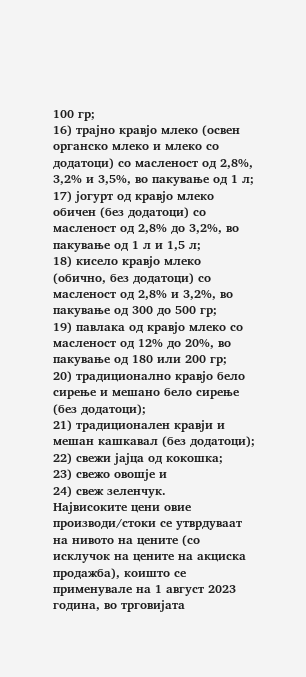100 гр;
16) трајно кравјо млеко (освен органско млеко и млеко со додатоци) со масленост од 2,8%, 3,2% и 3,5%, во пакување од 1 л;
17) јогурт од кравјо млеко обичен (без додатоци) со масленост од 2,8% до 3,2%, во пакување од 1 л и 1,5 л;
18) кисело кравјо млеко (обично, без додатоци) со масленост од 2,8% и 3,2%, во пакување од 300 до 500 гр;
19) павлака од кравјо млеко со масленост од 12% до 20%, во пакување од 180 или 200 гр;
20) традиционално кравјо бело сирење и мешано бело сирење (без додатоци);
21) традиционален кравји и мешан кашкавал (без додатоци);
22) свежи јајца од кокошка;
23) свежо овошје и
24) свеж зеленчук.
Највисоките цени овие производи/стоки се утврдуваат на нивото на цените (со исклучок на цените на акциска продажба), коишто се применувале на 1 август 2023 година, во трговијата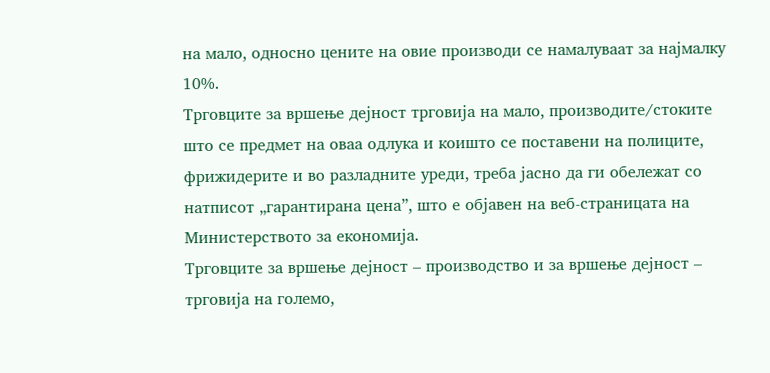на мало, односно цените на овие производи се намалуваат за најмалку 10%.
Трговците за вршење дејност трговија на мало, производите/стоките што се предмет на оваа одлука и коишто се поставени на полиците, фрижидерите и во разладните уреди, треба јасно да ги обележат со натписот „гарантирана цена”, што е објавен на веб-страницата на Министерството за економија.
Трговците за вршење дејност – производство и за вршење дејност – трговија на големо,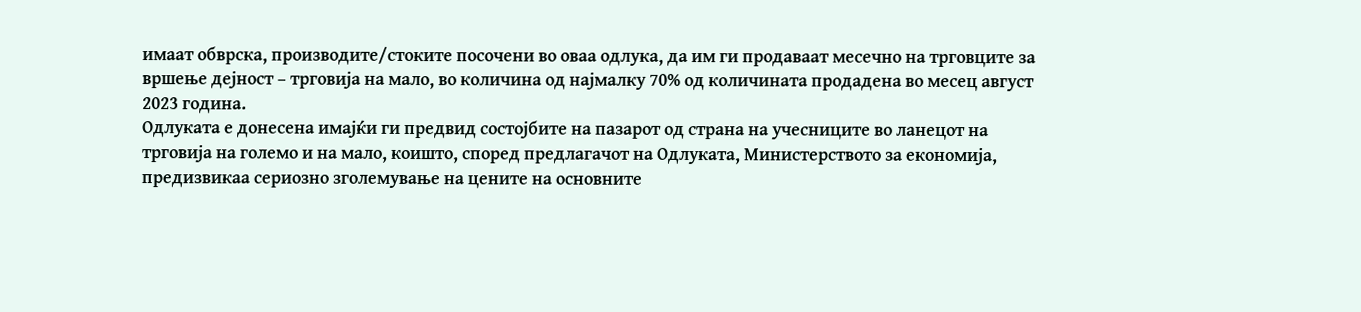имаат обврска, производите/стоките посочени во оваа одлука, да им ги продаваат месечно на трговците за вршење дејност – трговија на мало, во количина од најмалку 70% од количината продадена во месец август 2023 година.
Одлуката е донесена имајќи ги предвид состојбите на пазарот од страна на учесниците во ланецот на трговија на големо и на мало, коишто, според предлагачот на Одлуката, Министерството за економија, предизвикаа сериозно зголемување на цените на основните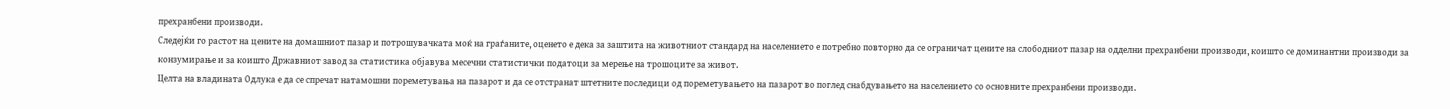прехранбени производи.
Следејќи го растот на цените на домашниот пазар и потрошувачката моќ на граѓаните, оценето е дека за заштита на животниот стандард на населението е потребно повторно да се ограничат цените на слободниот пазар на одделни прехранбени производи, коишто се доминантни производи за конзумирање и за коишто Државниот завод за статистика објавува месечни статистички податоци за мерење на трошоците за живот.
Целта на владината Одлука е да се спречат натамошни пореметувања на пазарот и да се отстранат штетните последици од пореметувањето на пазарот во поглед снабдувањето на населението со основните прехранбени производи.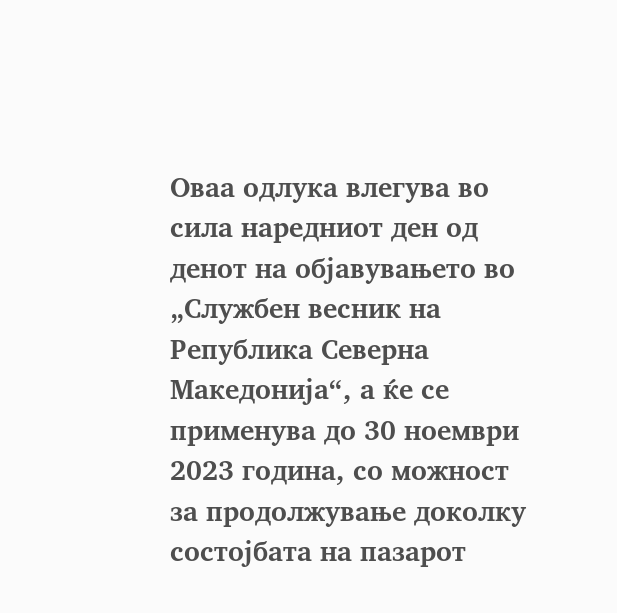Оваа одлука влегува во сила наредниот ден од денот на објавувањето во „Службен весник на Република Северна Македонија“, а ќе се применува до 30 ноември 2023 година, со можност за продолжување доколку состојбата на пазарот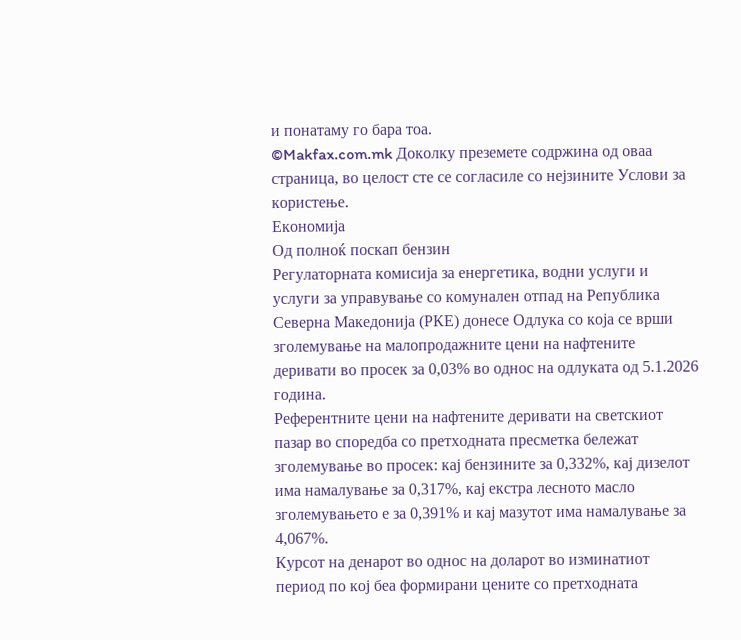и понатаму го бара тоа.
©Makfax.com.mk Доколку преземете содржина од оваа страница, во целост сте се согласиле со нејзините Услови за користење.
Економија
Од полноќ поскап бензин
Регулаторната комисија за енергетика, водни услуги и услуги за управување со комунален отпад на Република Северна Македонија (РКЕ) донесе Одлука со која се врши зголемување на малопродажните цени на нафтените деривати во просек за 0,03% во однос на одлуката од 5.1.2026 година.
Референтните цени на нафтените деривати на светскиот пазар во споредба со претходната пресметка бележат зголемување во просек: кај бензините за 0,332%, кај дизелот има намалување за 0,317%, кај екстра лесното масло зголемувањето е за 0,391% и кај мазутот има намалување за 4,067%.
Курсот на денарот во однос на доларот во изминатиот период по кој беа формирани цените со претходната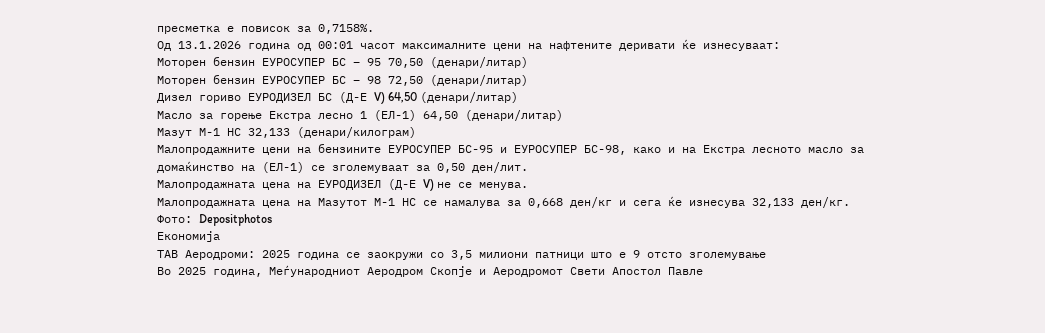пресметка е повисок за 0,7158%.
Од 13.1.2026 година од 00:01 часот максималните цени на нафтените деривати ќе изнесуваат:
Моторен бензин ЕУРОСУПЕР БС – 95 70,50 (денари/литар)
Моторен бензин ЕУРОСУПЕР БС – 98 72,50 (денари/литар)
Дизел гориво ЕУРОДИЗЕЛ БС (Д-Е V) 64,50 (денари/литар)
Масло за горење Екстра лесно 1 (ЕЛ-1) 64,50 (денари/литар)
Мазут М-1 НС 32,133 (денари/килограм)
Малопродажните цени на бензините ЕУРОСУПЕР БС-95 и ЕУРОСУПЕР БС-98, како и на Екстра лесното масло за домаќинство на (ЕЛ-1) се зголемуваат за 0,50 ден/лит.
Малопродажната цена на ЕУРОДИЗЕЛ (Д-Е V) не се менува.
Малопродажната цена на Мазутот М-1 НС се намалува за 0,668 ден/кг и сега ќе изнесува 32,133 ден/кг.
Фото: Depositphotos
Економија
ТАВ Аеродроми: 2025 година се заокружи со 3,5 милиони патници што е 9 отсто зголемување
Во 2025 година, Меѓународниот Аеродром Скопје и Аеродромот Свети Апостол Павле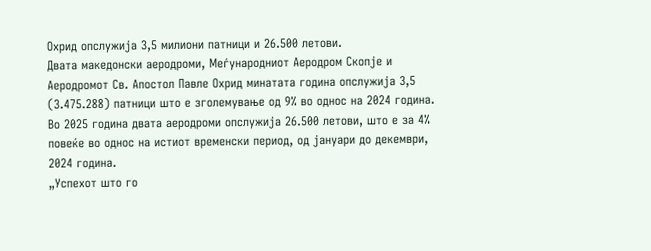Охрид опслужија 3,5 милиони патници и 26.500 летови.
Двата македонски аеродроми, Меѓународниот Аеродром Скопје и Аеродромот Св. Апостол Павле Охрид минатата година опслужија 3,5 (3.475.288) патници што е зголемување од 9% во однос на 2024 година.
Во 2025 година двата аеродроми опслужија 26.500 летови, што е за 4% повеќе во однос на истиот временски период, од јануари до декември, 2024 година.
„Успехот што го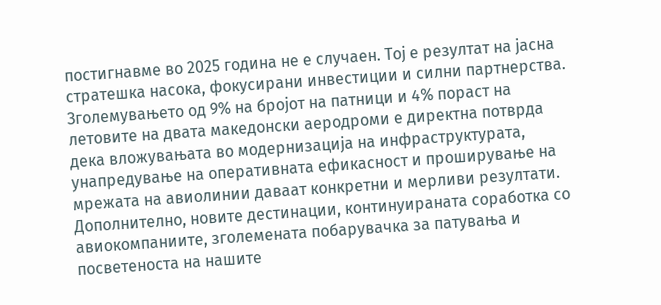постигнавме во 2025 година не е случаен. Тој е резултат на јасна стратешка насока, фокусирани инвестиции и силни партнерства. Зголемувањето од 9% на бројот на патници и 4% пораст на летовите на двата македонски аеродроми е директна потврда дека вложувањата во модернизација на инфраструктурата, унапредување на оперативната ефикасност и проширување на мрежата на авиолинии даваат конкретни и мерливи резултати. Дополнително, новите дестинации, континуираната соработка со авиокомпаниите, зголемената побарувачка за патувања и посветеноста на нашите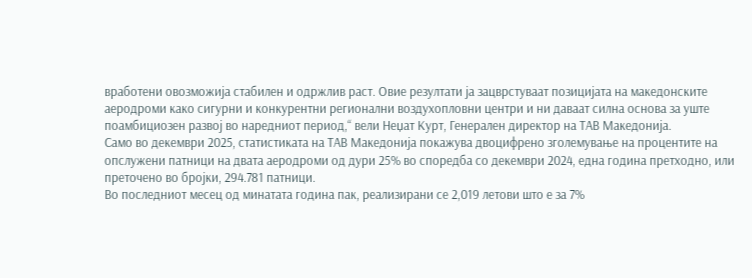вработени овозможија стабилен и одржлив раст. Овие резултати ја зацврстуваат позицијата на македонските аеродроми како сигурни и конкурентни регионални воздухопловни центри и ни даваат силна основа за уште поамбициозен развој во наредниот период,“ вели Неџат Курт, Генерален директор на ТАВ Македонија.
Само во декември 2025, статистиката на ТАВ Македонија покажува двоцифрено зголемување на процентите на опслужени патници на двата аеродроми од дури 25% во споредба со декември 2024, една година претходно, или преточено во бројки, 294.781 патници.
Во последниот месец од минатата година пак, реализирани се 2,019 летови што е за 7%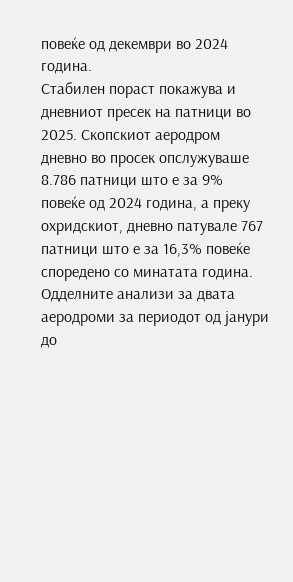повеќе од декември во 2024 година.
Стабилен пораст покажува и дневниот пресек на патници во 2025. Скопскиот аеродром дневно во просек опслужуваше 8.786 патници што е за 9% повеќе од 2024 година, а преку
охридскиот, дневно патувале 767 патници што е за 16,3% повеќе споредено со минатата година.
Одделните анализи за двата аеродроми за периодот од јанури до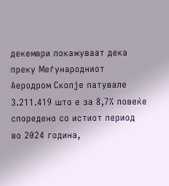декември покажуваат дека преку Меѓународниот Аеродром Скопје патувале 3.211.419 што е за 8,7% повеќе споредено со истиот период во 2024 година,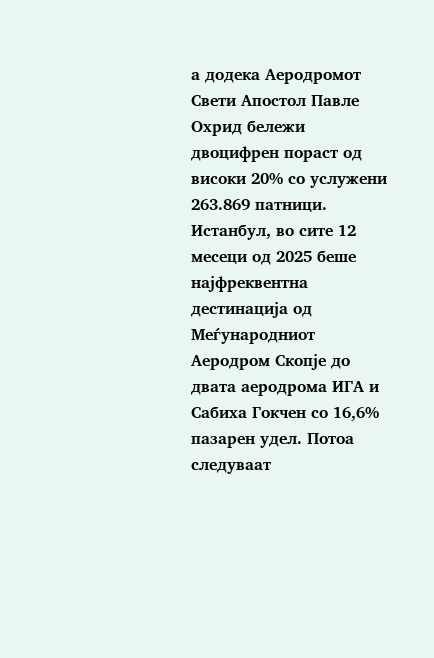а додека Аеродромот Свети Апостол Павле Охрид бележи двоцифрен пораст од високи 20% со услужени 263.869 патници.
Истанбул, во сите 12 месеци од 2025 беше најфреквентна дестинација од Меѓународниот Аеродром Скопје до двата аеродрома ИГА и Сабиха Гокчен со 16,6% пазарен удел. Потоа следуваат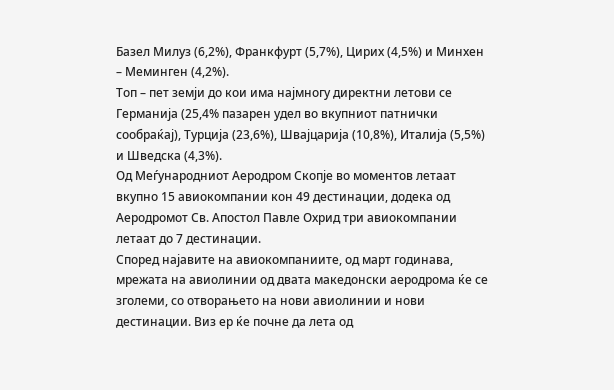Базел Милуз (6,2%), Франкфурт (5,7%), Цирих (4,5%) и Минхен – Меминген (4,2%).
Топ – пет земји до кои има најмногу директни летови се Германија (25,4% пазарен удел во вкупниот патнички сообраќај), Турција (23,6%), Швајцарија (10,8%), Италија (5,5%) и Шведска (4,3%).
Од Меѓународниот Аеродром Скопје во моментов летаат вкупно 15 авиокомпании кон 49 дестинации, додека од Аеродромот Св. Апостол Павле Охрид три авиокомпании летаат до 7 дестинации.
Според најавите на авиокомпаниите, од март годинава, мрежата на авиолинии од двата македонски аеродрома ќе се зголеми, со отворањето на нови авиолинии и нови дестинации. Виз ер ќе почне да лета од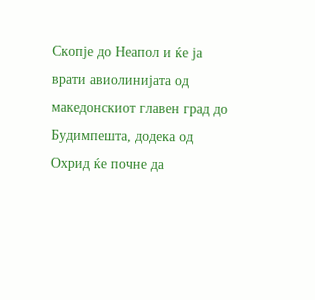Скопје до Неапол и ќе ја врати авиолинијата од македонскиот главен град до Будимпешта, додека од Охрид ќе почне да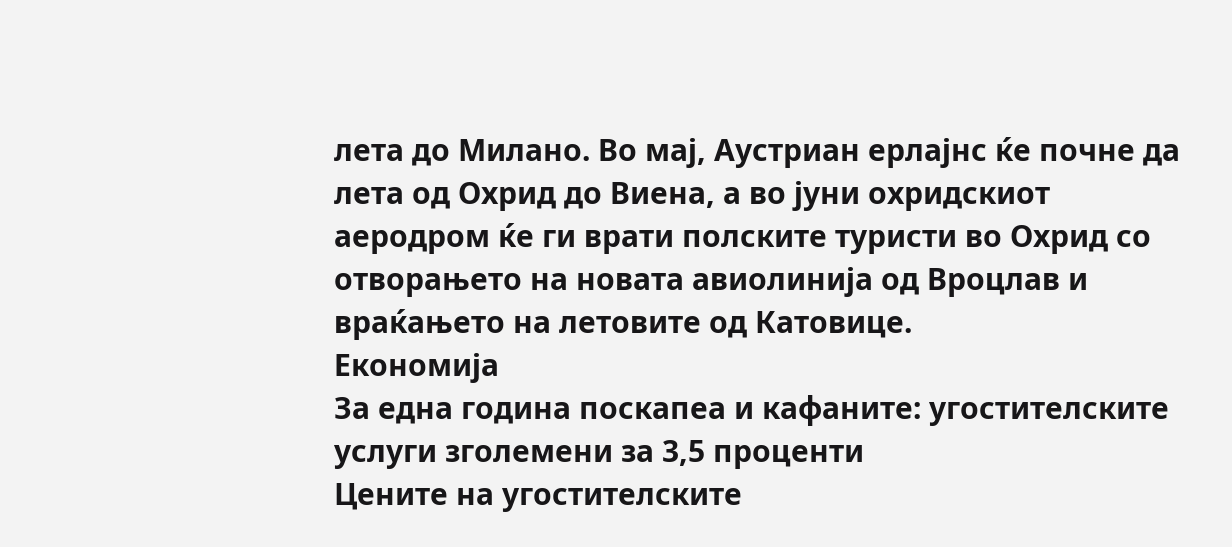лета до Милано. Во мај, Аустриан ерлајнс ќе почне да лета од Охрид до Виена, а во јуни охридскиот аеродром ќе ги врати полските туристи во Охрид со отворањето на новата авиолинија од Вроцлав и враќањето на летовите од Катовице.
Економија
За една година поскапеа и кафаните: угостителските услуги зголемени за 3,5 проценти
Цените на угостителските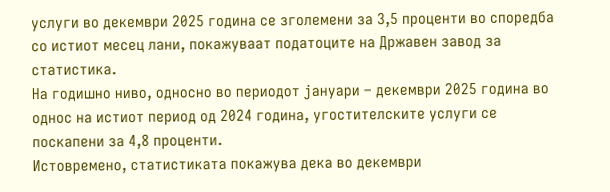услуги во декември 2025 година се зголемени за 3,5 проценти во споредба со истиот месец лани, покажуваат податоците на Државен завод за статистика.
На годишно ниво, односно во периодот јануари – декември 2025 година во однос на истиот период од 2024 година, угостителските услуги се поскапени за 4,8 проценти.
Истовремено, статистиката покажува дека во декември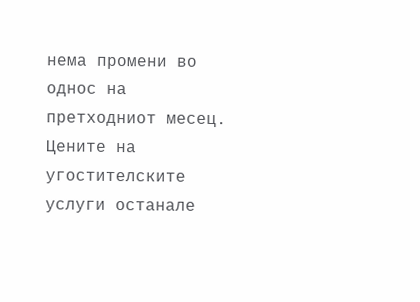нема промени во однос на претходниот месец. Цените на угостителските услуги останале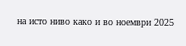на исто ниво како и во ноември 2025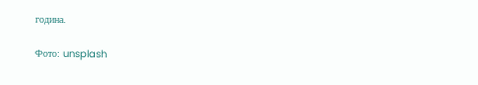година.

Фото: unsplash